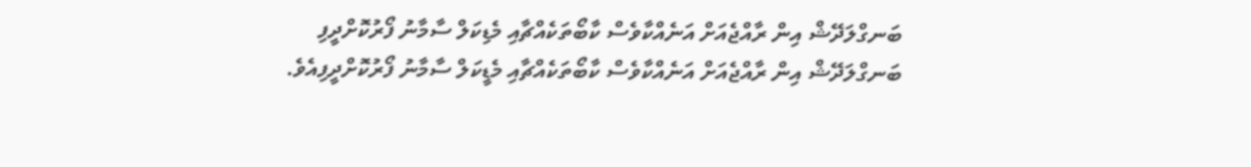ބަނގްލަދޭޝް އިން ރާއްޖެއަށް އަނެއްކާވެސް ކާބޯތަކެއްޗާއި މެޑިކަލް ސާމާނު ފޯރުކޮށްދީފި
ބަނގްލަދޭޝް އިން ރާއްޖެއަށް އަނެއްކާވެސް ކާބޯތަކެއްޗާއި މެޑީކަލް ސާމާނު ފޯރުކޮށްދީފިއެވެ.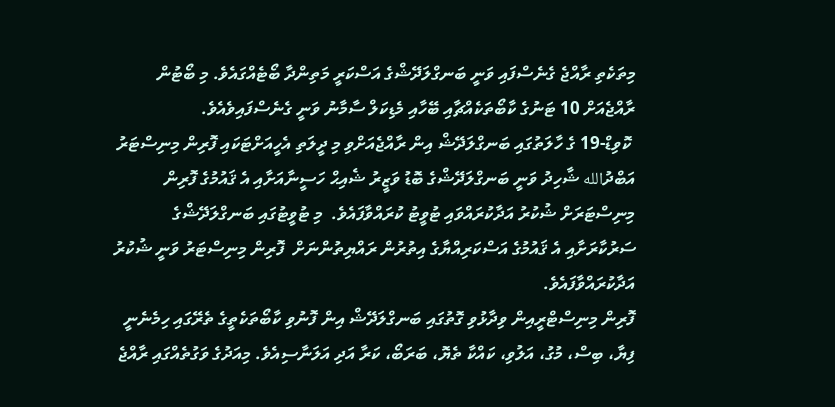މިތަކެތި ރާއްޖެ ގެނެސްފައި ވަނީ ބަނގްލަދޭޝްގެ އަސްކަރީ މަތިންދާ ބޯޓެއްގައެވެ. މި ބޯޓުން ރާއްޖެއަށް 10 ޓަނުގެ ކާބޯތަކެއްޗާއި ބޭހާއި މެޑިކަލް ސާމާނު ވަނީ ގެނެސްފައިވެއެވެ.
 ކޮވިޑް-19 ގެ ހާލަތުގައި ބަނގްލަދޭޝް އިން ރާއްޖެއަށްވި މި ދީލަތި އެހީއަށްޓަކައި ފޮރިން މިނިސްޓަރު އަބްދުالله ޝާހިދު ވަނީ ބަނގްލަދޭޝްގެ ބޮޑު ވަޒީރު ޝެއިޙް ހަސީނާއަށާއި އެ ޤައުމުގެ ފޮރިން މިނިސްޓަރަށް ޝުކުރު އަދާކުރައްވައި ޓުވީޓު ކުރައްވާފައެވެ.  މި ޓުވީޓުގައި ބަނގްލަދޭޝްގެ ސަރުކާރަށާއި އެ ޤައުމުގެ އަސްކަރިއްޔާގެ އިތުރުން ރައްޔިތުންނަށް  ފޮރިން މިނިސްޓަރު ވަނީ ޝުކުރު އަދާކުރައްވާފައެވެ.
ފޮރިން މިނިސްޓްރީއިން ވިދާޅުވި ގޮތުގައި ބަނގްލަދޭޝް އިން ފޮނުވި ކާބޯތަކެތީގެ ތެރޭގައި ހިމެނެނީ ފިޔާ، ބިސް، މުގު، އަލުވި، ކައްކާ ތެޔޮ، ބަރަބޯ، ކަރާ އަދި އަލަނާސިއެވެ. މިއަދުގެ ވަގުތެއްގައި ރާއްޖެ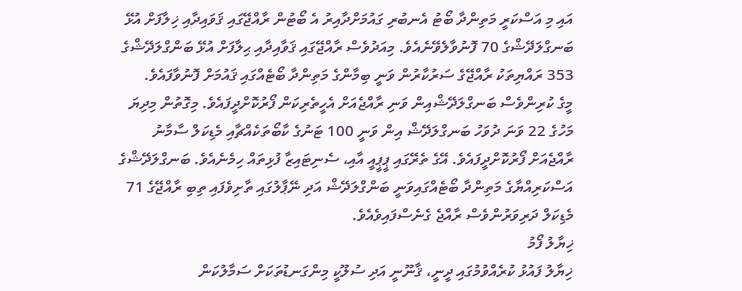އައި މި އަސްކަރީ މަތިންދާ ބޯޓު އެނބުރި ގައުމަށްދާއިރު އެ ބޯޓުން ރާއްޖޭގައި ޤަވައިދާއި ޚިލާފަށް އުޅޭ ބަނގްލަދޭޝްގެ 70 ފޮނުވާލެވޭނެއެވެ. މިއަދުވެސް ރާއްޖޭގައި ޤަވާއިދާއި ޙިލާފަށް އުޅޭ ބަންގްލަދޭޝްގެ 353 ރައްޔިތަކު ރާއްޖޭގެ ސަރުކާރުން ވަނީ ބިމާންގެ މަތިންދާ ބޯޓެއްގައި ޤައުމަށް ފޮނުވާފައެވެ.
މީގެ ކުރިންވެސް ބަނގްލަދޭޝްއިން ވަނި ރާއްޖެއަށް އެހީތެރިކަން ފޯރުކޮށްދީފައެވެ. މިގޮތުން މިދިޔަ މަހުގެ 22 ވަނަ ދުވަހު ބަނގްލަދޭޝް އިން ވަނީ 100 ޓަނުގެ ކާބޯތަކެއްޗާއި މެޑިކަލް ސާމާނު ރާއްޖެއަށް ފޯރުކޮށްދީފައެވެ. އޭގެ ތެރޭގައި ޕީޕީއީ އާއި، ސެނިޓައިޒާ ފުޅިތައް ހިމެނެއެވެ. ބަނގްލަދޭޝްގެ އަސްކަރިއްޔާގެ މަތިންދާ ބޯޓެއްގައިވަނީ ބަންގްލަދޭޝް އަދި ނޭޕާލުގައި ތާށިވެފައި ތިބި ރާއްޖޭގެ 71 މެޑިކަލް ދަރިވަރުންވެސް ރާއްޖެ ގެނެސްފައިވެއެވެ.
ޚިޔާލު ފޯމު
ޚިޔާލު ފައުޅު ކުރެއްވުމުގައި ދީނީ، ޤާނޫނީ އަދި ސުލޫކީ މިންގަނޑުތަކަށް ސަމާލުކަން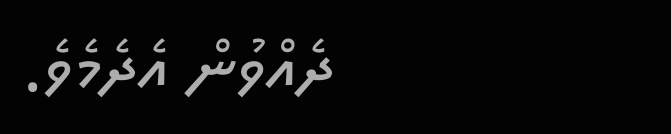ދެއްވުން އެދެމެވެ.